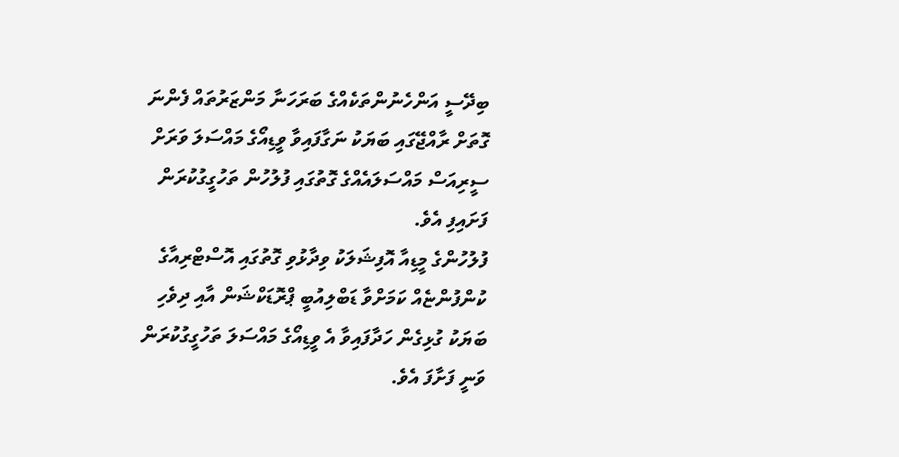ބިދޭސީ އަންހެނުންތަކެއްގެ ބަރަހަނާ މަންޒަރުތައް ފެންނަ ގޮތަށް ރާއްޖޭގައި ބަޔަކު ނަގާފައިވާ ވީޑިއޯގެ މައްސަލަ ވަރަށް ސީރިއަސް މައްސަލައެއްގެ ގޮތުގައި ފުލުހުން ތަހުގީގުކުރަން ފަށައިފި އެވެ.
ފުލުހުންގެ މީޑިއާ އޮފިޝަލަކު ވިދާޅުވި ގޮތުގައި އޮސްޓްރިއާގެ ކުންފުންޏެއް ކަމަށްވާ ޑަބްލިއުބީ ޕްރޮޑަކްޝަން އާއި ދިވެހި ބަޔަކު ގުޅިގެން ހަދާފައިވާ އެ ވީޑިއޯގެ މައްސަލަ ތަހުގީގުކުރަން ވަނީ ފަށާފަ އެވެ.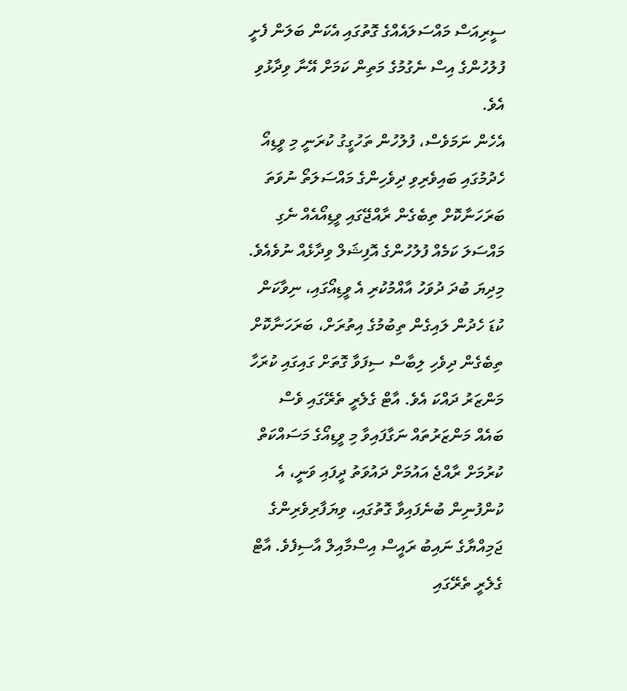ސީރިއަސް މައްސަލައެއްގެ ގޮތުގައި އެކަން ބަލަން ފެށީ ފުލުހުންގެ އިސް ނެގުމުގެ މަތިން ކަމަށް އޭނާ ވިދާޅުވި އެވެ.
އެހެން ނަމަވެސް، ފުލުހުން ތަހުގީގު ކުރަނީ މި ވީޑިއޯ ހެދުމުގައި ބައިވެރިވި ދިވެހިންގެ މައްސަލަތޯ ނުވަތަ ބަރަހަނާކޮށް ތިބެގެން ރާއްޖޭގައި ވީޑިއޯއެއް ނެގި މައްސަލަ ކަމެއް ފުލުހުންގެ އޮފިޝަލް ވިދާޅެއް ނުވެއެވެ.
މިދިޔަ ބުދަ ދުވަހު އާއްމުކުރި އެ ވީޑިއޯގައި، ނިވާކަން ކުޑަ ހެދުން ލައިގެން ތިބުމުގެ އިތުރަށް، ބަރަހަނާކޮށް ތިބެގެން ދިވެހި ލިބާސް ސިފަވާ ގޮތަށް ގައިގައި ކުރަހާ މަންޒަރު ދައްކަ އެވެ. އާޓް ގެލެރީ ތެރޭގައި ވެސް ބައެއް މަންޒަރުތައް ނަގާފައިވާ މި ވީޑިއޯގެ މަސައްކަތް ކުރުމަށް ރާއްޖެ އައުމަށް ދައުވަތު ދީފައި ވަނީ، އެ ކުންފުނިން ބުނެފައިވާ ގޮތުގައި، ވިޔަފާރިވެރިންގެ ޖަމިއްޔާގެ ނައިބު ރައީސް އިސްމާއިލް އާސިފެވެ. އާޓް ގެލެރީ ތެރޭގައި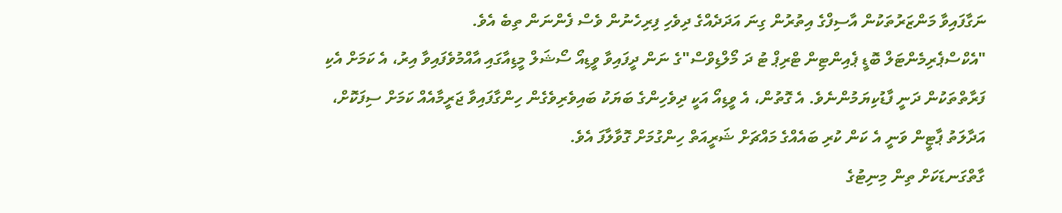ނަގާފައިވާ މަންޒަރުތަކުން އާސިފްގެ އިތުރުން ގިނަ އަދަދެއްގެ ދިވެހި ފިރިހެނުން ވެސް ފެންނަން ތިބެ އެވެ.
"އެކްސްޕެރިމެންޓަލް ބޮޑީ ޕެއިންޓިން ޓްރިޕް ޓު ދަ މޯލްޑިވްސް"ގެ ނަން ދީފައިވާ ވީޑިއޯ ސޯޝަލް މީޑިއާގައި އާއްމުވެފައިވާ އިރު، އެ ކަމަށް އެކި ފަރާތްތަކުން ދަނީ ފާޑުކިޔަމުންނެވެ. އެ ގޮތުން، އެ ވީޑިއޯ އަކީ ދިވެހިންގެ ބަޔަކު ބައިވެރިވެގެން ހިންގާފައިވާ ޖަރީމާއެއް ކަމަށް ސިފަކޮށް، އަދާލަތު ޕާޓީން ވަނީ އެ ކަން ކުރި ބައެއްގެ މައްޗަށް ޝަރީއަތް ހިންގުމަށް ގޮވާލާފަ އެވެ.
ގާތްގަނޑަކަށް ތިން މިނިޓުގެ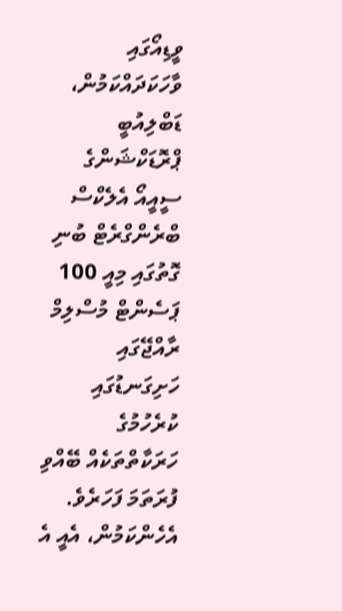ވީޑިއޯގައި ވާހަކަދައްކަމުން، ޑަބްލިއުބީ ޕްރޮޑަކްޝަންގެ ސީއީއޯ އެލެކްސް ބްރެންގްރެޓް ބުނި ގޮތުގައި މިއީ 100 ޕަސެންޓް މުސްލިމް ރާއްޖޭގައި ހަށިގަނޑުގައި ކުރެހުމުގެ ހަރަކާތްތަކެއް ބޭއްވި ފުރަތަމަ ފަހަރެވެ. އެހެންކަމުން، އެއީ އެ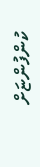ކުންފުންޏަށް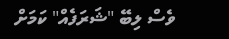ވެސް ލިބޭ "ޝަރަފެއް" ކަމަށް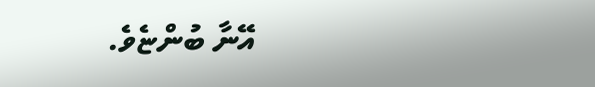އޭނާ ބުންޏެވެ.